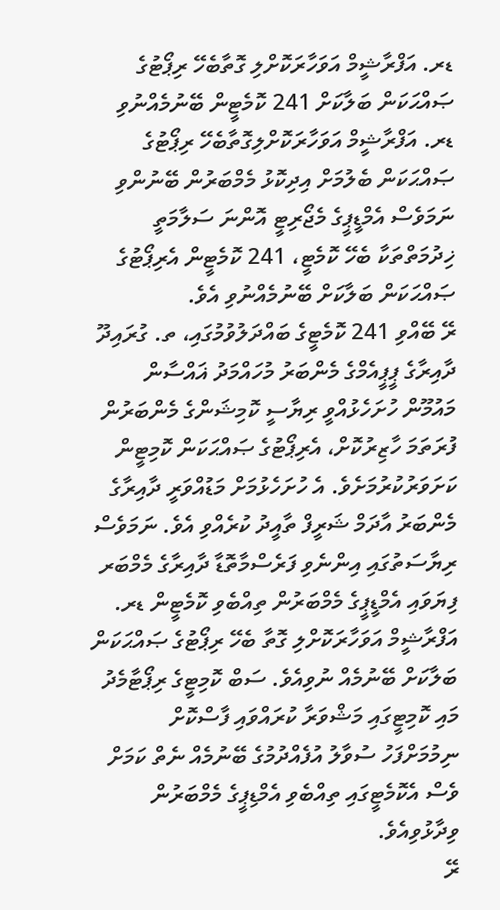ޑރ. އަފްރާޝީމް އަވަހާރަކޮށްލި ގޮތާބެހޭ ރިޕޯޓުގެ ޞައްޙަކަން ބަލާކަށް 241 ކޮމެޓީން ބޭނުމެއްނުވި
ޑރ. އަފްރާޝީމް އަވަހާރަކޮށްލިގޮތާބެހޭ ރިޕޯޓުގެ ޞައްޙަކަން ބެލުމަށް އިދިކޮޅު މެމްބަރުން ބޭނުންވި ނަމަވެސް އެމްޑީޕީގެ މެޖޯރިޓީ އޮންނަ ސަލާމަތީ ޚިދުމަތްތަކާ ބެހޭ ކޮމެޓީ، 241 ކޮމެޓީން އެރިޕޯޓުގެ ޞައްޙަކަން ބަލާކަށް ބޭނުމެއްނުވި އެވެ.
ރޭ ބޭއްވި 241 ކޮމެޓީގެ ބައްދަލުވުމުގައި، ތ. ގުރައިދޫ ދާއިރާގެ ޕީޕީއެމްގެ މެންބަރު މުހައްމަދު ޣައްސާން މައުމޫން ހުށަހެޅުއްވީ ރިޔާސީ ކޮމިޝަންގެ މެންބަރުން ފުރަތަމަ ހާޒިރުކޮށް، އެރިޕޯޓުގެ ޞައްޙަކަން ކޮމިޓީން ކަށަވަރުކުރުމަށެވެ. އެ ހުށަހެޅުމަށް މަޑުއްވަރީ ދާއިރާގެ މެންބަރު އާދަމް ޝަރީފް ތާއީދު ކުރެއްވި އެވެ. ނަމަވެސް ރިޔާސަތުގައި އިންނެވި ފަރެސްމާތޮޑާ ދާއިރާގެ މެމްބަރ ފިޔަވައި އެމްޑީޕީގެ މެމްބަރުން ތިއްބެވި ކޮމެޓީން ޑރ. އަފްރާޝީމް އަވަހާރަކޮށްލި ގޮތާ ބެހޭ ރިޕޯޓުގެ ޞައްޙަކަން ބަލާކަށް ބޭނުމެއް ނުވިއެވެ. ސަބް ކޮމިޓީގެ ރިޕޯޓާމެދު މައި ކޮމިޓީގައި މަޝްވަރާ ކުރައްވައި ފާސްކޮށް ނިމުމަށްފަހު ސުވާލު އުފެއްދުމުގެ ބޭނުމެއް ނެތް ކަމަށް ވެސް އެކޮމެޓީގައި ތިއްބެވި އެމްޑިޕީގެ މެމްބަރުން ވިދާޅުވިއެވެ.
ރޭ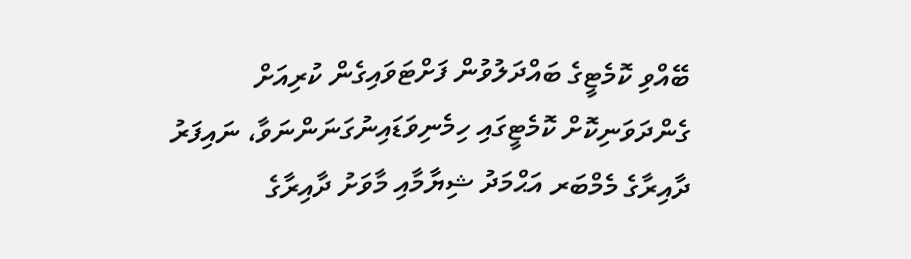ބޭއްވި ކޮމެޓީގެ ބައްދަލުވުން ފަށްޓަވައިގެން ކުރިއަށް ގެންދަވަނިކޮށް ކޮމެޓީގައި ހިމެނިވަޑައިނުގަނަންނަވާ، ނައިފަރު ދާއިރާގެ މެމްބަރ އަޙްމަދު ޝިޔާމާއި މާވަށު ދާއިރާގެ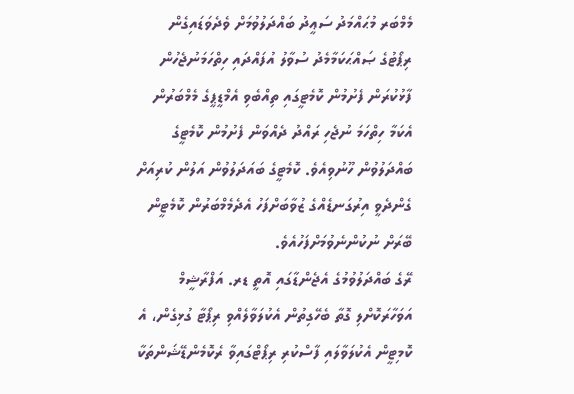މެމްބަރ މުޙައްމަދު ސަޢީދު ބައްދަލުވުމަށް ވެދެވަޑައިގެން ރިޕޯޓުގެ ޞައްޙަކަމާމެދު ސުވާލު އުފައްދައި ހިތްހަމަނުޖެހުން ފާޅުކުރަން ފެށުމުން ކޮމެޓީގައި ތިއްބެވި އެމްޑީޕީގެ މެމްބަރުން އެކަމާ ހިތްހަމަ ނުޖެހި ރައްދު ދެއްވަން ފެށުމުން ކޮމެޓީގެ ބައްދަލުވުން ހޫނުވިއެވެ. ކޮމެޓީގެ ބައަދަލުވުން އަލުން ކުރިއަށް ގެންދެވީ އިރުގަނޑެއްގެ ޒުވާބަށްފަހު އެދެމެމްބަރުން ކޮމެޓީން ބޭރަށް ނުކުންނެވުމަށްފަހުއެވެ.
ރޭގެ ބައްދަލުވުމުގެ އެޖެންޑާގައި އޮތީ ޑރ. އަފްރާޝީމް އަވަހާރަކޮށްލި ގޮތާ ބެހޭގިތުން އެކުލަވާލެއްވި ރިޕޯޓާ ގުޅިގެން، އެ ކޮމިޓީން އެކުލަވާލައި ފާސްކުރި ރިޕޯޓްގައިވާ ރެކޮމެންޑޭޝަންތަކާ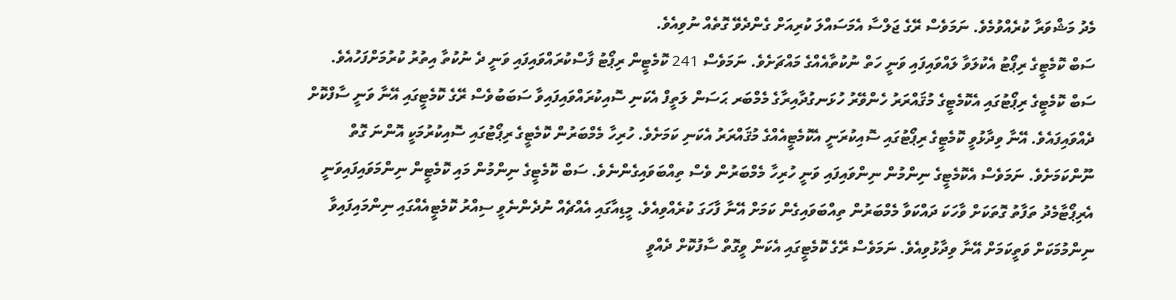މެދު މަޝްވަރާ ކުރެއްވުމެވެ. ނަމަވެސް ރޭގެ ޖަލްސާ އެމަސައްލަ ކުރިއަށް ގެންދެވޭ ގޮތެއް ނުވިއެވެ.
ސަބް ކޮމެޓީގެ ރިޕޯޓު އެކުލަވާ ލައްވައިފައި ވަނީ ހަތް ނުކުތާއެއްގެ މައްޗަށެވެ. ނަމަވެސް 241 ކޮމެޓީން ރިޕޯޓު ފާސްކުރައްވައިފައި ވަނީ ދެ ނުކުތާ އިތުރު ކުރުމަށްފަހުއެވެ.
ސަބް ކޮމެޓީގެ ރިޕޯޓުގައި އެކޮމެޓީގެ މުޤައްރަރު ހެންވޭރު ހުޅަނގުދާއިރާގެ މެމްބަރ ޙަސަން ލަތީފް އެކަނި ސޮއިކުރައްވައިފައިވާ ސަބަބުވެސް ރޭގެ ކޮމެޓީގައި އޭނާ ވަނީ ސާފްކޮށް ދެއްވައިފައެވެ. އޭނާ ވިދާޅުވީ ކޮމެޓީގެ ރިޕޯޓުގައި ސޮއިކުރަނީ އެކޮމެޓީއެއްގެ މުޤައްރަރު އެކަނި ކަމަށެވެ. ހުރިހާ މެމްބަރުން ކޮމެޓީގެ ރިޕޯޓުގައި ސޮއިކުރުމަކީ އޮންނަ ގޮތް ނޫންކަމަށެވެ. ނަމަވެސް އެކޮމެޓީގެ ނިންމުން ނިންވައިފައި ވަނީ ހުރިހާ މެމްބަރުން ވެސް ތިއްބަވައިގެންނެވެ. ސަބް ކޮމެޓީގެ ނިންމުން މައި ކޮމެޓީން ނިންމަވައިފައިވަނީ އެރިޕޯޓާމެދު ތަފާތު ގޮތަކަށް ވާހަކަ ދައްކަވާ މެމްބަރުން ތިއްބަވައިގެން ކަމަށް އޭނާ ފާހަގަ ކުރެއްވިއެވެ. މީޑިއާގައި އެއްޗެއް ނުދެންނެވީ ސިއްރު ކޮމެޓީއެއްގައި ނިންމައިފައިވާ ނިންމުމަކަށް ވަތީކަމަށް އޭނާ ވިދާޅުވިއެވެ. ނަމަވެސް ރޭގެ ކޮމެޓީގައި އެކަން ވީގޮތް ސާފުކޮށް ދެއްވީ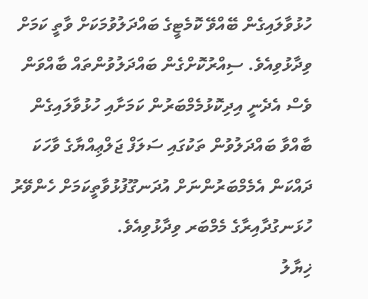ހުޅުވާލައިގެން ބޭއްވޭ ކޮމެޓީގެ ބައްދަލުވުމަކަށް ވާތީ ކަމަށް ވިދާޅުވިއެވެ. ސިއްރުކޮށްގެން ބައްދަލުވުންތައް ބާއްވަން ވެސް އެދެނީ އިދިކޮޅުމެމްބަރުން ކަމަށާއި ހުޅުވާލައިގެން ބާއްވާ ބައްދަލުވުން ތަކުގައި ސަލަފް ޖަލްޢިއްޔާގެ ވާހަކަ ދައްކަން އެމެމްބަރުންނަށް އުދަނގޫފުޅުވާތީކަމަށް ހެންވޭރު ހުޅަނގުދާއިރާގެ މެމްބަރ ވިދާޅުވިއެވެ.
ޚިޔާލު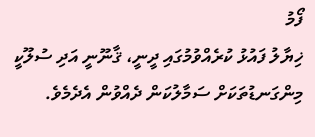ފޯމު
ޚިޔާލު ފައުޅު ކުރެއްވުމުގައި ދީނީ، ޤާނޫނީ އަދި ސުލޫކީ މިންގަނޑުތަކަށް ސަމާލުކަން ދެއްވުން އެދެމެވެ.